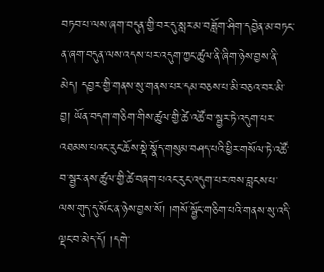བཏབ་པ་ལས་ཞག་བདུན་གྱི་བར་དུ་སླར་མ་བཟློག་ཤིག་དབྱེན་མ་བཏང་ན་ཞག་བདུན་ལས་འདས་པར་འདུག་ཀྱང་ཚུལ་ནི་ཞིག་ཉེས་བྱས་ནི་མེད། དབྱར་གྱི་གནས་སུ་གནས་པར་དམ་བཅས་པ་མི་བཅའ་བར་མི་བྱ། ཡོན་བདག་གཅིག་གིས་ཚུལ་གྱི་ཚེ་འཚོ་བ་སྦྱར་ཏེ་འདུག་པར་འཐམས་པའང་རུང་ཆོས་སྡེ་སྣོད་གསུམ་བཤད་པའི་ཕྱིར་གསོལ་ཏེ་འཚོ་བ་སྦྱར་ནས་ཚུལ་གྱི་ཚེ་བཞག་པའང་རུང་འདུག་པར་ཁས་བླངས་པ་ལས་གུད་དུ་སོང་ན་ཉེས་བྱས་སོ། །གསོ་སྦྱོང་གཅིག་པའི་གནས་སུ་འདི་ལྡང་བ་མེད་དོ། །དགེ་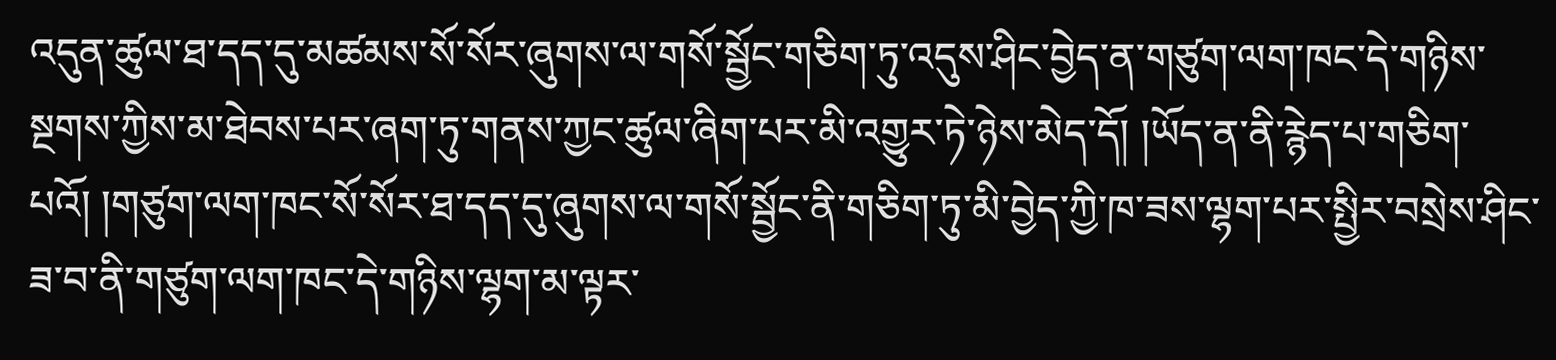འདུན་ཚུལ་ཐ་དད་དུ་མཚམས་སོ་སོར་ཞུགས་ལ་གསོ་སྦྱོང་གཅིག་ཏུ་འདུས་ཤིང་བྱེད་ན་གཙུག་ལག་ཁང་དེ་གཉིས་སྔགས་ཀྱིས་མ་ཐེབས་པར་ཞག་ཏུ་གནས་ཀྱང་ཚུལ་ཞིག་པར་མི་འགྱུར་ཏེ་ཉེས་མེད་དོ། །ཡོད་ན་ནི་རྙེད་པ་གཅིག་པའོ། །གཙུག་ལག་ཁང་སོ་སོར་ཐ་དད་དུ་ཞུགས་ལ་གསོ་སྦྱོང་ནི་གཅིག་ཏུ་མི་བྱེད་ཀྱི་ཁ་ཟས་ལྷག་པར་སྤྱིར་བསྲེས་ཤིང་ཟ་བ་ནི་གཙུག་ལག་ཁང་དེ་གཉིས་ལྷག་མ་ལྟར་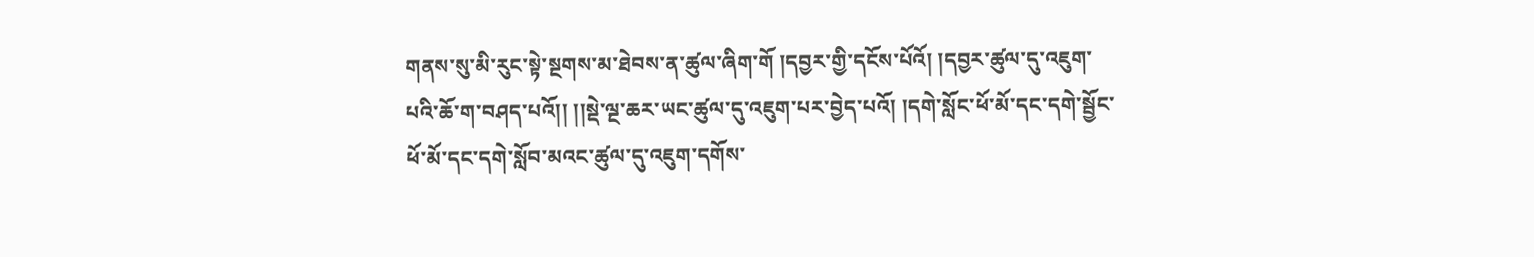གནས་སུ་མི་རུང་སྟེ་སྔགས་མ་ཐེབས་ན་ཚུལ་ཞིག་གོ །དབྱར་གྱི་དངོས་པོའོ། །དབྱར་ཚུལ་དུ་འཇུག་པའི་ཆོ་ག་བཤད་པའོ།། །།སྡེ་ལྔ་ཆར་ཡང་ཚུལ་དུ་འཇུག་པར་བྱེད་པའོ། །དགེ་སློང་ཕོ་མོ་དང་དགེ་སྦྱོང་ཕོ་མོ་དང་དགེ་སློབ་མའང་ཚུལ་དུ་འཇུག་དགོས་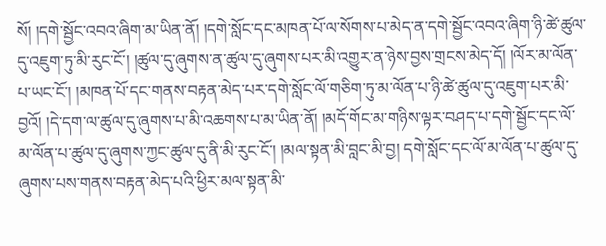སོ། །དགེ་སྦྱོང་འབའ་ཞིག་མ་ཡིན་ནོ། །དགེ་སློང་དང་མཁན་པོ་ལ་སོགས་པ་མེད་ན་དགེ་སྦྱོང་འབའ་ཞིག་ཉི་ཚེ་ཚུལ་དུ་འཇུག་ཏུ་མི་རུང་ངོ་། །ཚུལ་དུ་ཞུགས་ན་ཚུལ་དུ་ཞུགས་པར་མི་འགྱུར་ན་ཉེས་བྱས་གྲངས་མེད་དོ། །ལོར་མ་ལོན་པ་ཡང་ངོ་། །མཁན་པོ་དང་གནས་བརྟན་མེད་པར་དགེ་སློང་ལོ་གཅིག་ཏུ་མ་ལོན་པ་ཉི་ཚེ་ཚུལ་དུ་འཇུག་པར་མི་བྱའོ། །དེ་དག་ལ་ཚུལ་དུ་ཞུགས་པ་མི་འཆགས་པ་མ་ཡིན་ནོ། །མདོ་གོང་མ་གཉིས་ལྟར་བཤད་པ་དགེ་སྦྱོང་དང་ལོ་མ་ལོན་པ་ཚུལ་དུ་ཞུགས་ཀྱང་ཚུལ་དུ་ནི་མི་རུང་ངོ་། །མལ་སྟན་མི་བླང་མི་བྱ། དགེ་སློང་དང་ལོ་མ་ལོན་པ་ཚུལ་དུ་ཞུགས་པས་གནས་བརྟན་མེད་པའི་ཕྱིར་མལ་སྟན་མི་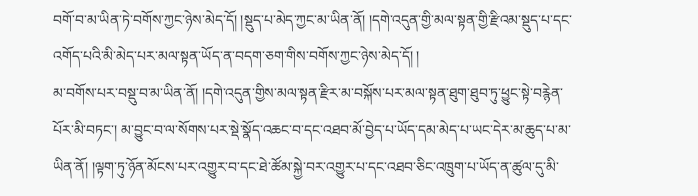བགོ་བ་མ་ཡིན་ཏེ་བགོས་ཀྱང་ཉེས་མེད་དོ། །སྡུད་པ་མེད་ཀྱང་མ་ཡིན་ནོ། །དགེ་འདུན་གྱི་མལ་སྟན་གྱི་རྫིའམ་སྡུད་པ་དང་འགོད་པའི་མི་མེད་པར་མལ་སྟན་ཡོད་ན་བདག་ཅག་གིས་བགོས་ཀྱང་ཉེས་མེད་དོ། །
མ་བགོས་པར་བསྡུ་བ་མ་ཡིན་ནོ། །དགེ་འདུན་གྱིས་མལ་སྟན་རྫིར་མ་བསྐོས་པར་མལ་སྟན་ཐུག་ཐུབ་ཏུ་ཕྱུང་སྟེ་བརྙེན་པོར་མི་བཏང་། མ་བྱུང་བ་ལ་སོགས་པར་སྡེ་སྣོད་འཆང་བ་དང་འཐབ་མོ་བྱེད་པ་ཡོད་དམ་མེད་པ་ཡང་དེར་མ་ཆུད་པ་མ་ཡིན་ནོ། །ལྟག་ཏུ་ཉོན་མོངས་པར་འགྱུར་བ་དང་ཐེ་ཚོམ་སྐྱེ་བར་འགྱུར་པ་དང་འཐབ་ཅིང་འཁྲུག་པ་ཡོད་ན་ཚུལ་དུ་མི་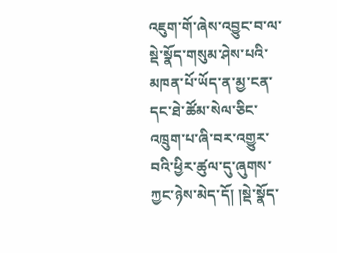འཇུག་གོ་ཞེས་འབྱུང་བ་ལ་སྡེ་སྣོད་གསུམ་ཤེས་པའི་མཁན་པོ་ཡོད་ན་མྱ་ངན་དང་ཐེ་ཚོམ་སེལ་ཅིང་འཁྲུག་པ་ཞི་བར་འགྱུར་བའི་ཕྱིར་ཚུལ་དུ་ཞུགས་ཀྱང་ཉེས་མེད་དོ། །སྡེ་སྣོད་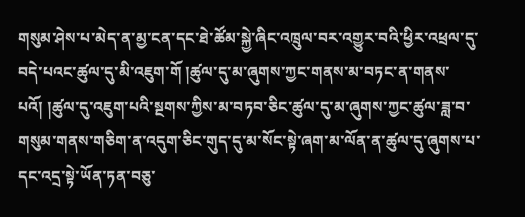གསུམ་ཤེས་པ་མེད་ན་མྱ་ངན་དང་ཐེ་ཚོམ་སྐྱེ་ཞིང་འཁྲུལ་བར་འགྱུར་བའི་ཕྱིར་འཕྲལ་དུ་བདེ་པའང་ཚུལ་དུ་མི་འཇུག་གོ །ཚུལ་དུ་མ་ཞུགས་ཀྱང་གནས་མ་བཏང་ན་གནས་པའོ། །ཚུལ་དུ་འཇུག་པའི་སྔགས་ཀྱིས་མ་བཏབ་ཅིང་ཚུལ་དུ་མ་ཞུགས་ཀྱང་ཚུལ་ཟླ་བ་གསུམ་གནས་གཅིག་ན་འདུག་ཅིང་གུད་དུ་མ་སོང་སྟེ་ཞག་མ་ལོན་ན་ཚུལ་དུ་ཞུགས་པ་དང་འདྲ་སྟེ་ཡོན་ཏན་བཅུ་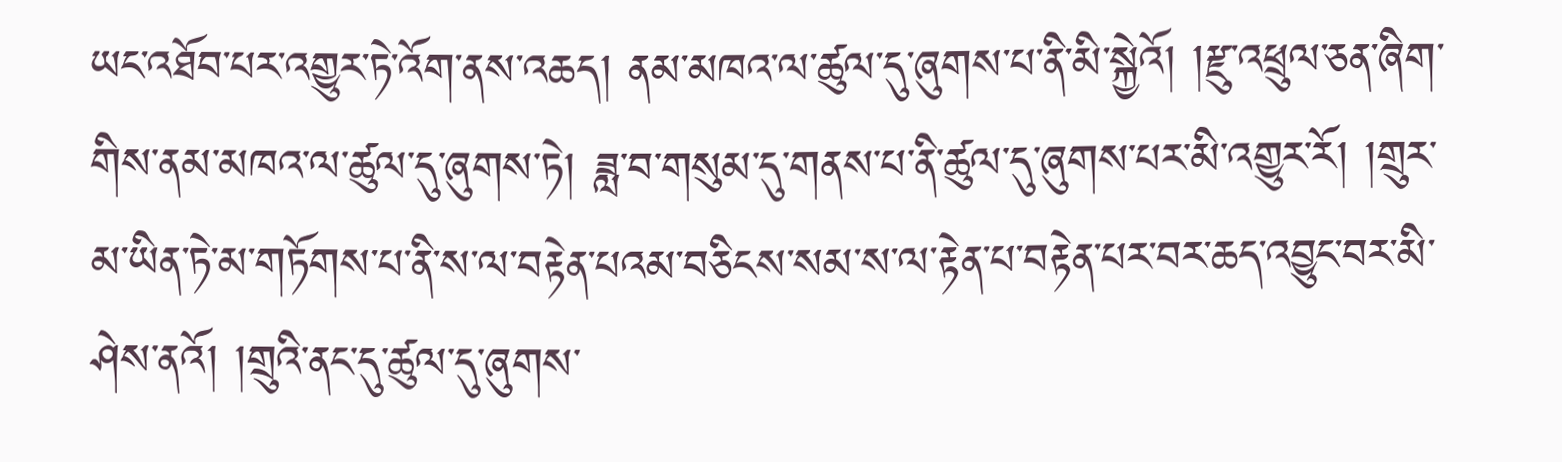ཡང་འཐོབ་པར་འགྱུར་ཏེ་འོག་ནས་འཆད། ནམ་མཁའ་ལ་ཚུལ་དུ་ཞུགས་པ་ནི་མི་སྐྱེའོ། །རྫུ་འཕྲུལ་ཅན་ཞིག་གིས་ནམ་མཁའ་ལ་ཚུལ་དུ་ཞུགས་ཏེ། ཟླ་བ་གསུམ་དུ་གནས་པ་ནི་ཚུལ་དུ་ཞུགས་པར་མི་འགྱུར་རོ། །གྲུར་མ་ཡིན་ཏེ་མ་གཏོགས་པ་ནི་ས་ལ་བརྟེན་པའམ་བཅིངས་སམ་ས་ལ་རྟེན་པ་བརྟེན་པར་བར་ཆད་འབྱུང་བར་མི་ཤེས་ནའོ། །གྲུའི་ནང་དུ་ཚུལ་དུ་ཞུགས་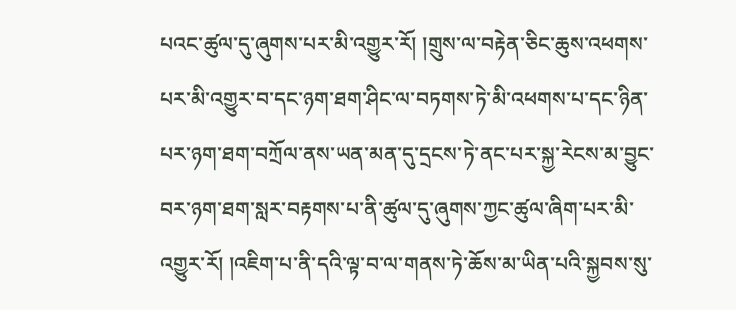པའང་ཚུལ་དུ་ཞུགས་པར་མི་འགྱུར་རོ། །གྲུས་ལ་བརྟེན་ཅིང་ཆུས་འཕགས་པར་མི་འགྱུར་བ་དང་ཉག་ཐག་ཤིང་ལ་བཏགས་ཏེ་མི་འཕགས་པ་དང་ཉིན་པར་ཉག་ཐག་བཀྲོལ་ནས་ཡན་མན་དུ་དྲངས་ཏེ་ནང་པར་སྐྱ་རེངས་མ་བྱུང་བར་ཉག་ཐག་སླར་བརྟགས་པ་ནི་ཚུལ་དུ་ཞུགས་ཀྱང་ཚུལ་ཞིག་པར་མི་འགྱུར་རོ། །འཇིག་པ་ནི་དའི་ལྟ་བ་ལ་གནས་ཏེ་ཆོས་མ་ཡིན་པའི་སྐྱབས་སུ་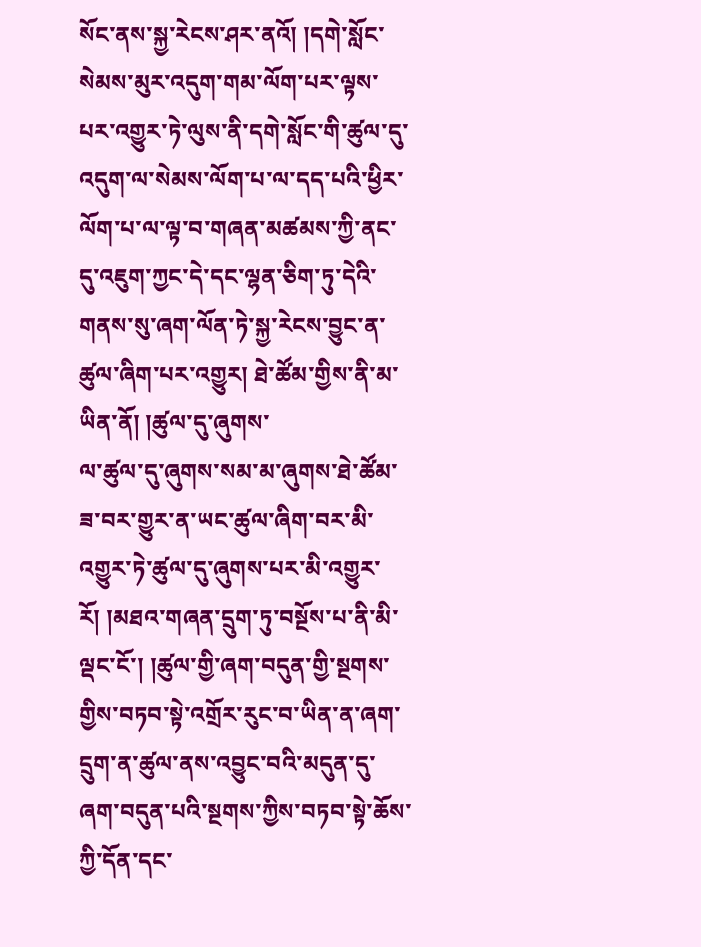སོང་ནས་སྐྱ་རེངས་ཤར་ནའོ། །དགེ་སློང་སེམས་མུར་འདུག་གམ་ལོག་པར་ལྟས་པར་འགྱུར་ཏེ་ལུས་ནི་དགེ་སློང་གི་ཚུལ་དུ་འདུག་ལ་སེམས་ལོག་པ་ལ་དད་པའི་ཕྱིར་ལོག་པ་ལ་ལྟ་བ་གཞན་མཚམས་ཀྱི་ནང་དུ་འཇུག་ཀྱང་དེ་དང་ལྷན་ཅིག་ཏུ་དེའི་གནས་སུ་ཞག་ལོན་ཏེ་སྐྱ་རེངས་བྱུང་ན་ཚུལ་ཞིག་པར་འགྱུར། ཐེ་ཚོམ་གྱིས་ནི་མ་ཡིན་ནོ། །ཚུལ་དུ་ཞུགས་
ལ་ཚུལ་དུ་ཞུགས་སམ་མ་ཞུགས་ཐེ་ཚོམ་ཟ་བར་གྱུར་ན་ཡང་ཚུལ་ཞིག་བར་མི་འགྱུར་ཏེ་ཚུལ་དུ་ཞུགས་པར་མི་འགྱུར་རོ། །མཐའ་གཞན་དྲུག་ཏུ་བསྔོས་པ་ནི་མི་ལྡང་ངོ་། །ཚུལ་གྱི་ཞག་བདུན་གྱི་སྔགས་གྱིས་བཏབ་སྟེ་འགྲོར་རུང་བ་ཡིན་ན་ཞག་དྲུག་ན་ཚུལ་ནས་འབྱུང་བའི་མདུན་དུ་ཞག་བདུན་པའི་སྔགས་ཀྱིས་བཏབ་སྟེ་ཆོས་ཀྱི་དོན་དང་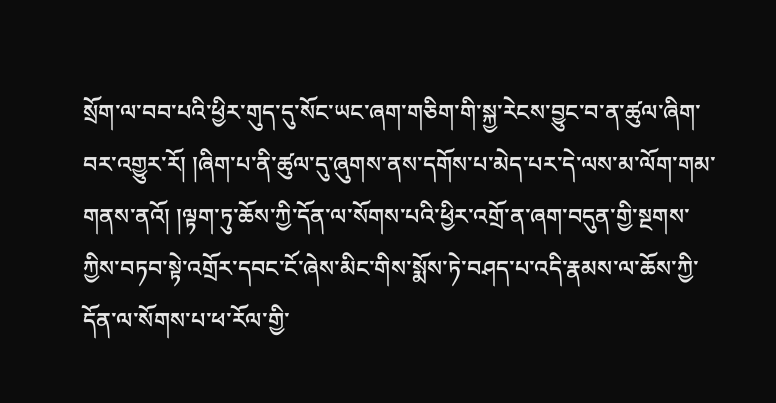སྲོག་ལ་བབ་པའི་ཕྱིར་གུད་དུ་སོང་ཡང་ཞག་གཅིག་གི་སྐྱ་རེངས་བྱུང་བ་ན་ཚུལ་ཞིག་བར་འགྱུར་རོ། །ཞིག་པ་ནི་ཚུལ་དུ་ཞུགས་ནས་དགོས་པ་མེད་པར་དེ་ལས་མ་ལོག་གམ་གནས་ནའོ། །ལྟག་ཏུ་ཆོས་ཀྱི་དོན་ལ་སོགས་པའི་ཕྱིར་འགྲོ་ན་ཞག་བདུན་གྱི་སྔགས་ཀྱིས་བཏབ་སྟེ་འགྲོར་དབང་ངོ་ཞེས་མིང་གིས་སྨོས་ཏེ་བཤད་པ་འདི་རྣམས་ལ་ཆོས་ཀྱི་དོན་ལ་སོགས་པ་ཕ་རོལ་གྱི་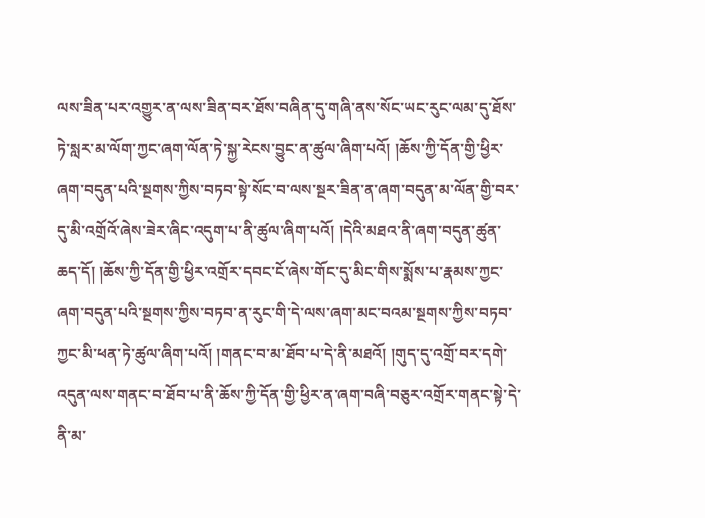ལས་ཟིན་པར་འགྱུར་ན་ལས་ཟིན་བར་ཐོས་བཞིན་དུ་གཞི་ནས་སོང་ཡང་རུང་ལམ་དུ་ཐོས་ཏེ་སླར་མ་ལོག་ཀྱང་ཞག་ལོན་ཏེ་སྐྱ་རེངས་བྱུང་ན་ཚུལ་ཞིག་པའོ། །ཆོས་ཀྱི་དོན་གྱི་ཕྱིར་ཞག་བདུན་པའི་སྔགས་ཀྱིས་བཏབ་སྟེ་སོང་བ་ལས་སྔར་ཟིན་ན་ཞག་བདུན་མ་ལོན་གྱི་བར་དུ་མི་འགྲོའོ་ཞེས་ཟེར་ཞིང་འདུག་པ་ནི་ཚུལ་ཞིག་པའོ། །དེའི་མཐའ་ནི་ཞག་བདུན་ཚུན་ཆད་དོ། །ཆོས་ཀྱི་དོན་གྱི་ཕྱིར་འགྲོར་དབང་ངོ་ཞེས་གོང་དུ་མིང་གིས་སྨོས་པ་རྣམས་ཀྱང་ཞག་བདུན་པའི་སྔགས་ཀྱིས་བཏབ་ན་རུང་གི་དེ་ལས་ཞག་མང་བའམ་སྔགས་ཀྱིས་བཏབ་ཀྱང་མི་ཕན་ཏེ་ཚུལ་ཞིག་པའོ། །གནང་བ་མ་ཐོབ་པ་དེ་ནི་མཐའོ། །གུད་དུ་འགྲོ་བར་དགེ་འདུན་ལས་གནང་བ་ཐོབ་པ་ནི་ཆོས་ཀྱི་དོན་གྱི་ཕྱིར་ན་ཞག་བཞི་བཅུར་འགྲོར་གནང་སྟེ་དེ་ནི་མ་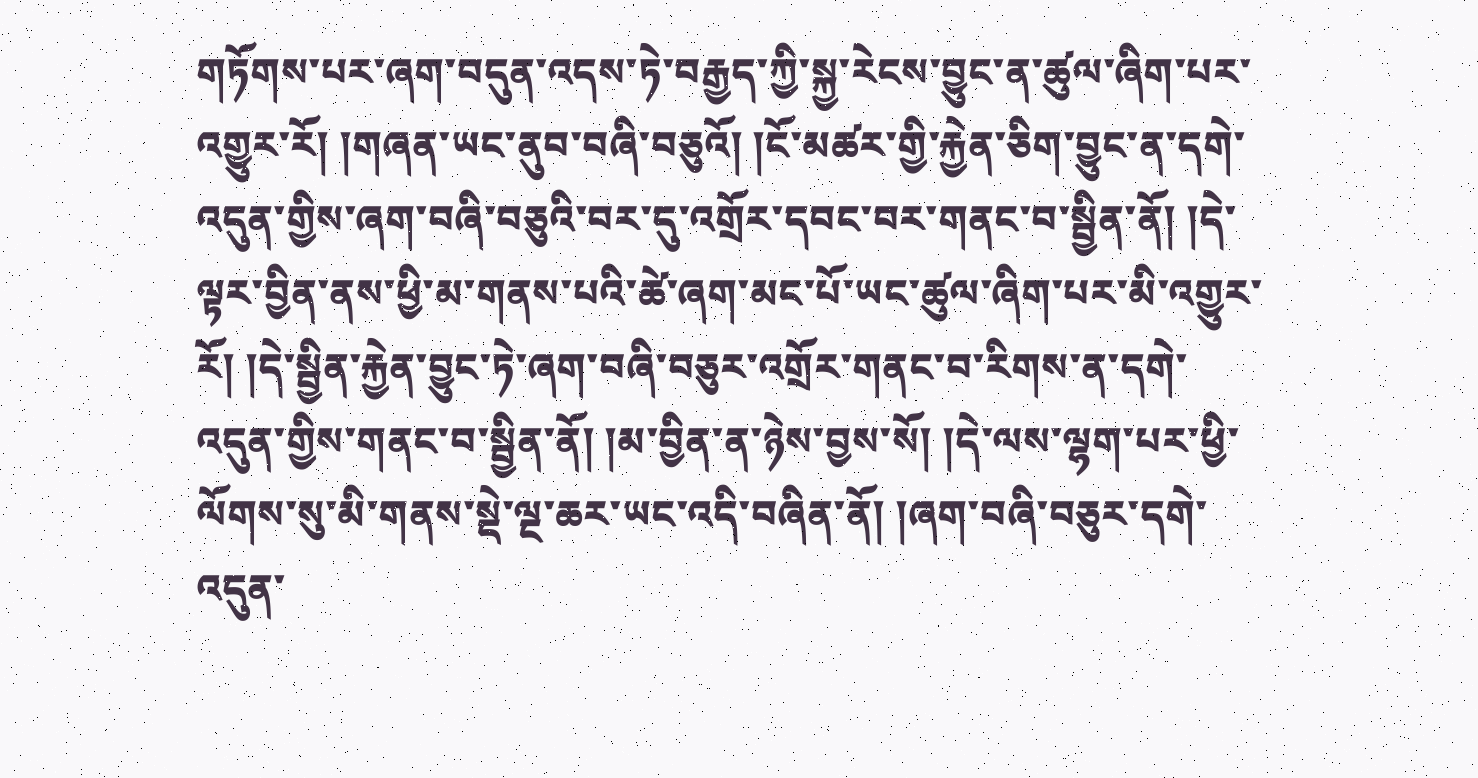གཏོགས་པར་ཞག་བདུན་འདས་ཏེ་བརྒྱད་ཀྱི་སྐྱ་རེངས་བྱུང་ན་ཚུལ་ཞིག་པར་འགྱུར་རོ། །གཞན་ཡང་ནུབ་བཞི་བཅུའོ། །ངོ་མཚར་གྱི་རྐྱེན་ཅིག་བྱུང་ན་དགེ་འདུན་གྱིས་ཞག་བཞི་བཅུའི་བར་དུ་འགྲོར་དབང་བར་གནང་བ་སྦྱིན་ནོ། །དེ་ལྟར་བྱིན་ནས་ཕྱི་མ་གནས་པའི་ཚེ་ཞག་མང་པོ་ཡང་ཚུལ་ཞིག་པར་མི་འགྱུར་རོ། །དེ་སྦྱིན་རྐྱེན་བྱུང་ཏེ་ཞག་བཞི་བཅུར་འགྲོར་གནང་བ་རིགས་ན་དགེ་འདུན་གྱིས་གནང་བ་སྦྱིན་ནོ། །མ་བྱིན་ན་ཉེས་བྱས་སོ། །དེ་ལས་ལྷག་པར་ཕྱི་ལོགས་སུ་མི་གནས་སྡེ་ལྔ་ཆར་ཡང་འདི་བཞིན་ནོ། །ཞག་བཞི་བཅུར་དགེ་འདུན་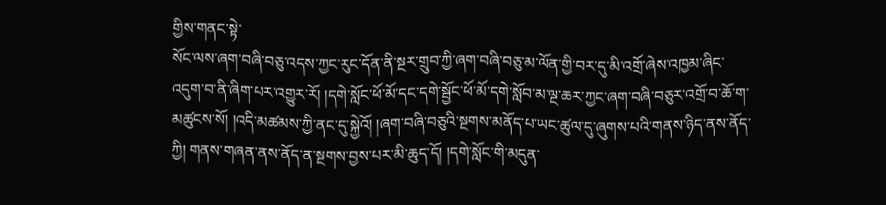གྱིས་གནང་སྟེ་
སོང་ལས་ཞག་བཞི་བཅུ་འདས་ཀྱང་རུང་དོན་ནི་སྔར་གྲུབ་ཀྱི་ཞག་བཞི་བཅུ་མ་ལོན་གྱི་བར་དུ་མི་འགྲོ་ཞེས་འཁྱམ་ཞིང་འདུག་བ་ནི་ཞིག་པར་འགྱུར་རོ། །དགེ་སློང་ཕོ་མོ་དང་དགེ་སྦྱོང་ཕོ་མོ་དགེ་སློབ་མ་ལྔ་ཆར་ཀྱང་ཞག་བཞི་བཅུར་འགྲོ་བ་ཆོ་ག་མཚུངས་སོ། །འདི་མཚམས་ཀྱི་ནང་དུ་སྐྱེའོ། །ཞག་བཞི་བཅུའི་སྔགས་མནོད་པ་ཡང་ཚུལ་དུ་ཞུགས་པའི་གནས་ཉིད་ནས་ནོད་ཀྱི། གནས་གཞན་ནས་ནོད་ན་སྔགས་བྱས་པར་མི་ཆུད་དོ། །དགེ་སློང་གི་མདུན་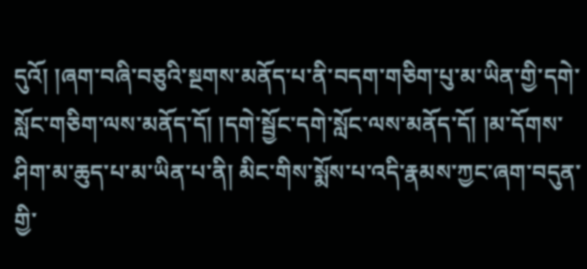དུའོ། །ཞག་བཞི་བཅུའི་སྔགས་མནོད་པ་ནི་བདག་གཅིག་པུ་མ་ཡིན་གྱི་དགེ་སློང་གཅིག་ལས་མནོད་དོ། །དགེ་སྦྱོང་དགེ་སློང་ལས་མནོད་དོ། །མ་དོགས་ཤིག་མ་ཆུད་པ་མ་ཡིན་པ་ནི། མིང་གིས་སྨོས་པ་འདི་རྣམས་ཀྱང་ཞག་བདུན་གྱི་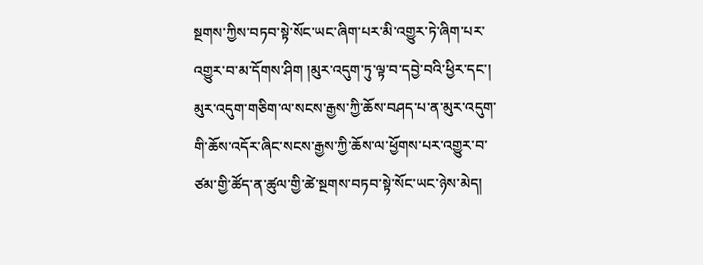སྔགས་ཀྱིས་བཏབ་སྟེ་སོང་ཡང་ཞིག་པར་མི་འགྱུར་ཏེ་ཞིག་པར་འགྱུར་བ་མ་དོགས་ཤིག །མུར་འདུག་ཏུ་ལྟ་བ་དབྱེ་བའི་ཕྱིར་དང་། མུར་འདུག་གཅིག་ལ་སངས་རྒྱས་ཀྱི་ཆོས་བཤད་པ་ན་མུར་འདུག་གི་ཆོས་འདོར་ཞིང་སངས་རྒྱས་ཀྱི་ཆོས་ལ་ཕྱོགས་པར་འགྱུར་བ་ཙམ་གྱི་ཚོད་ན་ཚུལ་གྱི་ཚེ་སྔགས་བཏབ་སྟེ་སོང་ཡང་ཉེས་མེད།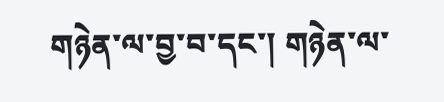གཉེན་ལ་བྱ་བ་དང་། གཉེན་ལ་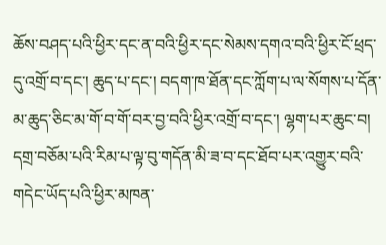ཆོས་བཤད་པའི་ཕྱིར་དང་ན་བའི་ཕྱིར་དང་སེམས་དགའ་བའི་ཕྱིར་ངོ་ཕྲད་དུ་འགྲོ་བ་དང་། ཆུད་པ་དང་། བདག་ཁ་ཐོན་དང་ཀློག་པ་ལ་སོགས་པ་དོན་མ་ཆུད་ཅིང་མ་གོ་བ་གོ་བར་བྱ་བའི་ཕྱིར་འགྲོ་བ་དང་། ལྷག་པར་ཆུང་བ། དགྲ་བཅོམ་པའི་རིམ་པ་ལྟ་བུ་གདོན་མི་ཟ་བ་དང་ཐོབ་པར་འགྱུར་བའི་གདེང་ཡོད་པའི་ཕྱིར་མཁན་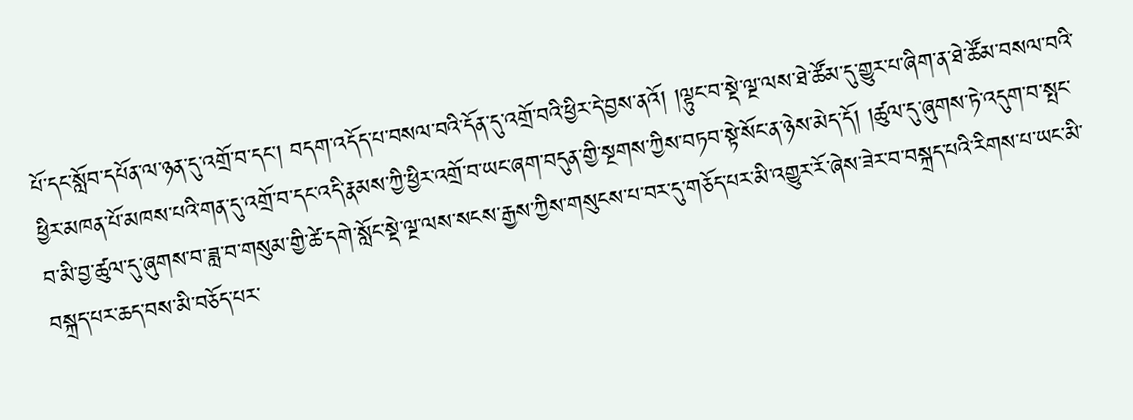པོ་དང་སློབ་དཔོན་ལ་ཉན་དུ་འགྲོ་བ་དང་། བདག་འདོད་པ་བསལ་བའི་དོན་དུ་འགྲོ་བའི་ཕྱིར་དེ་བྱས་ནའོ། །ལྟུང་བ་སྡེ་ལྔ་ལས་ཐེ་ཚོམ་དུ་གྱུར་པ་ཞིག་ན་ཐེ་ཚོམ་བསལ་བའི་ཕྱིར་མཁན་པོ་མཁས་པའི་གན་དུ་འགྲོ་བ་དང་འདི་རྣམས་ཀྱི་ཕྱིར་འགྲོ་བ་ཡང་ཞག་བདུན་གྱི་སྔགས་ཀྱིས་བཏབ་སྟེ་སོང་ན་ཉེས་མེད་དོ། །ཚུལ་དུ་ཞུགས་ཏེ་འདུག་བ་སྤང་བ་མི་བྱ་ཚུལ་དུ་ཞུགས་བ་ཟླ་བ་གསུམ་གྱི་ཚེ་དགེ་སློང་སྡེ་ལྔ་ལས་སངས་རྒྱས་ཀྱིས་གསུངས་པ་བར་དུ་གཅོད་པར་མི་འགྱུར་རོ་ཞེས་ཟེར་བ་བསྐྲད་པའི་རིགས་པ་ཡང་མི་བསྐྲད་པར་ཆད་བས་མི་བཅོད་པར་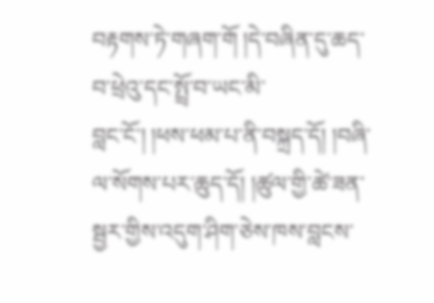བརྟགས་ཏེ་གཞག་གོ །དེ་བཞིན་དུ་ཆད་བ་ཕྲེའུ་དང་སྤྲོ་བ་ཡང་མི་
བླང་ངོ་། །ཕས་ཕམ་པ་ནི་བསྐྲད་དོ། །བཞི་ལ་སོགས་པར་ཆུད་དོ། །ཚུལ་གྱི་ཚེ་ཟན་སྦྱར་གྱིས་འདུག་ཤིག་ཅེས་ཁས་བླངས་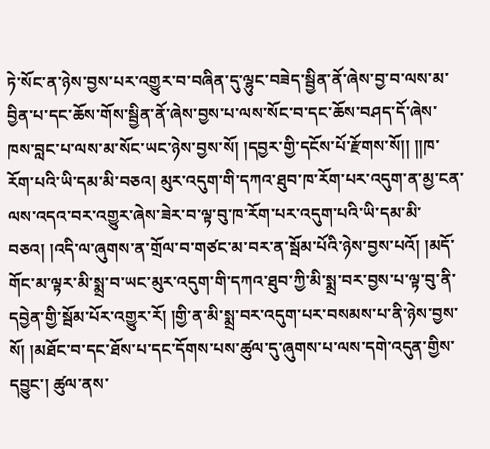ཏེ་སོང་ན་ཉེས་བྱས་པར་འགྱུར་བ་བཞིན་དུ་ལྷུང་བཟེད་སྦྱིན་ནོ་ཞེས་བྱ་བ་ལས་མ་བྱིན་པ་དང་ཆོས་གོས་སྦྱིན་ནོ་ཞེས་བྱས་པ་ལས་སོང་བ་དང་ཆོས་བཤད་དོ་ཞེས་ཁས་བླང་པ་ལས་མ་སོང་ཡང་ཉེས་བྱས་སོ། །དབྱར་གྱི་དངོས་པོ་རྫོགས་སོ།། །།ཁ་རོག་པའི་ཡི་དམ་མི་བཅའ། མུར་འདུག་གི་དཀའ་ཐུབ་ཁ་རོག་པར་འདུག་ན་མྱ་ངན་ལས་འདའ་བར་འགྱུར་ཞེས་ཟེར་བ་ལྟ་བུ་ཁ་རོག་པར་འདུག་པའི་ཡི་དམ་མི་བཅའ། །འདི་ལ་ཞུགས་ན་གྲོལ་བ་གཙང་མ་བར་ན་སྦོམ་པོའི་ཉེས་བྱས་པའོ། །མདོ་གོང་མ་ལྟར་མི་སྨྲ་བ་ཡང་མུར་འདུག་གི་དཀའ་ཐུབ་ཀྱི་མི་སྨྲ་བར་བྱས་པ་ལྟ་བུ་ནི་དབྱེན་གྱི་སྦོམ་པོར་འགྱུར་རོ། །གྱི་ན་མི་སྨྲ་བར་འདུག་པར་བསམས་པ་ནི་ཉེས་བྱས་སོ། །མཐོང་བ་དང་ཐོས་པ་དང་དོགས་པས་ཚུལ་དུ་ཞུགས་པ་ལས་དགེ་འདུན་གྱིས་དབྱུང་། ཚུལ་ནས་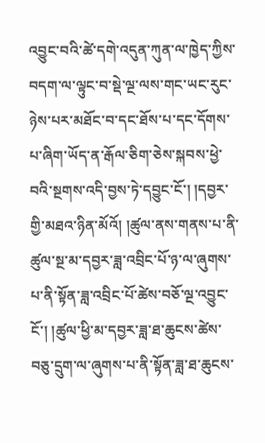འབྱུང་བའི་ཚེ་དགེ་འདུན་ཀུན་ལ་ཁྱེད་ཀྱིས་བདག་ལ་ལྟུང་བ་སྡེ་ལྔ་ལས་གང་ཡང་རུང་ཉེས་པར་མཐོང་བ་དང་ཐོས་པ་དང་དོགས་པ་ཞིག་ཡོད་ན་རྒོལ་ཅིག་ཅེས་སྐབས་ཕྱེ་བའི་སྔགས་འདི་བྱས་ཏེ་དབྱུང་ངོ་། །དབྱར་གྱི་མཐའ་ཉིན་མོའོ། །ཚུལ་ནས་གནས་པ་ནི་ཚུལ་སྔ་མ་དབྱར་ཟླ་འབྲིང་པོ་ཉ་ལ་ཞུགས་པ་ནི་སྟོན་ཟླ་འབྲིང་པོ་ཚེས་བཅོ་ལྔ་འབྱུང་ངོ་། །ཚུལ་ཕྱི་མ་དབྱར་ཟླ་ཐ་ཆུངས་ཚེས་བཅུ་དྲུག་ལ་ཞུགས་པ་ནི་སྟོན་ཟླ་ཐ་ཆུངས་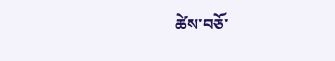ཚེས་བཅོ་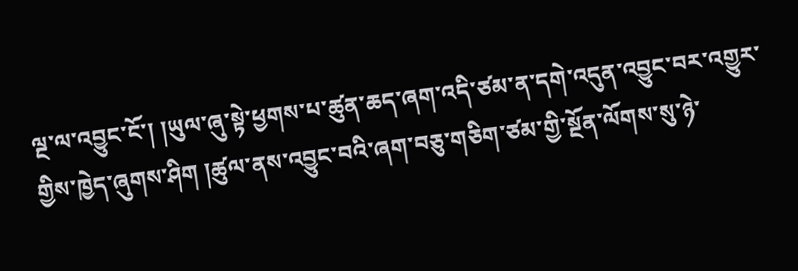ལྔ་ལ་འབྱུང་ངོ་། །ཡུལ་ཞུ་སྟེ་ཕྱགས་པ་ཚུན་ཆད་ཞག་འདི་ཙམ་ན་དགེ་འདུན་འབྱུང་བར་འགྱུར་གྱིས་ཁྱེད་ཞུགས་ཤིག །ཚུལ་ནས་འབྱུང་བའི་ཞག་བཅུ་གཅིག་ཙམ་གྱི་སྔོན་ལོགས་སུ་ཉེ་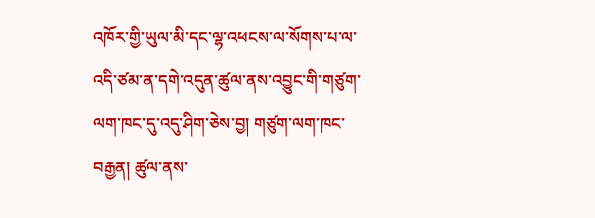འཁོར་གྱི་ཡུལ་མི་དང་ལྷ་འཕངས་ལ་སོགས་པ་ལ་འདི་ཙམ་ན་དགེ་འདུན་ཚུལ་ནས་འབྱུང་གི་གཙུག་ལག་ཁང་དུ་འདུ་ཤིག་ཅེས་བྱ། གཙུག་ལག་ཁང་བརྒྱན། ཚུལ་ནས་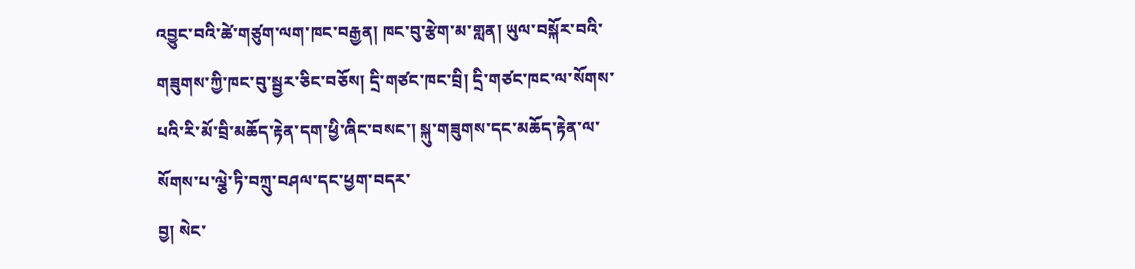འབྱུང་བའི་ཚེ་གཙུག་ལག་ཁང་བརྒྱན། ཁང་བུ་རྩེག་མ་གླན། ཡུལ་བསྐོར་བའི་གཟུགས་ཀྱི་ཁང་བུ་སྦྱར་ཅིང་བཅོས། དྲི་གཙང་ཁང་བྲི། དྲི་གཙང་ཁང་ལ་སོགས་པའི་རི་མོ་བྲི་མཆོད་རྟེན་དག་ཕྱི་ཞིང་བསང་། སྐུ་གཟུགས་དང་མཆོད་རྟེན་ལ་སོགས་པ་ལྕེ་ཏི་བཀྲུ་བཤལ་དང་ཕྱག་བདར་
བྱ། སེང་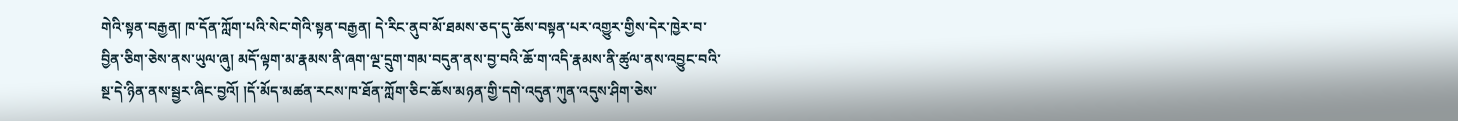གེའི་སྟན་བརྒྱན། ཁ་དོན་ཀློག་པའི་སེང་གེའི་སྟན་བརྒྱན། དེ་རིང་ནུབ་མོ་ཐམས་ཅད་དུ་ཆོས་བསྟན་པར་འགྱུར་གྱིས་དེར་ཁྱེར་བ་བྱིན་ཅིག་ཅེས་ནས་ཡུལ་ཞུ། མདོ་ལྟག་མ་རྣམས་ནི་ཞག་ལྔ་དྲུག་གམ་བདུན་ནས་བྱ་བའི་ཆོ་ག་འདི་རྣམས་ནི་ཚུལ་ནས་འབྱུང་བའི་སྔ་དེ་ཉིན་ནས་སྦྱར་ཞིང་བྱའོ། །དོ་མོད་མཚན་རངས་ཁ་ཐོན་ཀློག་ཅིང་ཆོས་མཉན་གྱི་དགེ་འདུན་ཀུན་འདུས་ཤིག་ཅེས་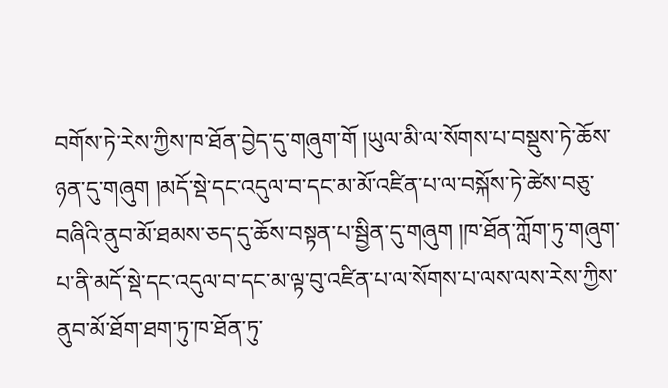བགོས་ཏེ་རེས་ཀྱིས་ཁ་ཐོན་བྱེད་དུ་གཞུག་གོ །ཡུལ་མི་ལ་སོགས་པ་བསྡུས་ཏེ་ཆོས་ཉན་དུ་གཞུག །མདོ་སྡེ་དང་འདུལ་བ་དང་མ་མོ་འཛིན་པ་ལ་བསྐོས་ཏེ་ཚེས་བཅུ་བཞིའི་ནུབ་མོ་ཐམས་ཅད་དུ་ཆོས་བསྟན་པ་སྦྱིན་དུ་གཞུག །ཁ་ཐོན་ཀློག་ཏུ་གཞུག་པ་ནི་མདོ་སྡེ་དང་འདུལ་བ་དང་མ་ལྟ་བུ་འཛིན་པ་ལ་སོགས་པ་ལས་ལས་རེས་ཀྱིས་ནུབ་མོ་ཐོག་ཐག་ཏུ་ཁ་ཐོན་ཏུ་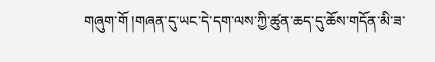གཞུག་གོ །གཞན་དུ་ཡང་དེ་དག་ལས་ཀྱི་ཚུན་ཆད་དུ་ཆོས་གདོན་མི་ཟ་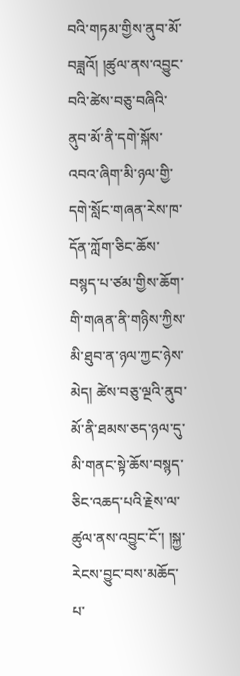བའི་གཏམ་གྱིས་ནུབ་མོ་བཟླའོ། །ཚུལ་ནས་འབྱུང་བའི་ཚེས་བཅུ་བཞིའི་ནུབ་མོ་ནི་དགེ་སྐོས་འབའ་ཞིག་མི་ཉལ་གྱི་དགེ་སློང་གཞན་རེས་ཁ་དོན་ཀློག་ཅིང་ཆོས་བསྙད་པ་ཙམ་གྱིས་ཆོག་གི་གཞན་ནི་གཉིས་ཀྱིས་མི་ཐུབ་ན་ཉལ་ཀྱང་ཉེས་མེད། ཚེས་བཅུ་ལྔའི་ནུབ་མོ་ནི་ཐམས་ཅད་ཉལ་དུ་མི་གནང་སྟེ་ཆོས་བསྙད་ཅིང་འཆད་པའི་རྗེས་ལ་ཚུལ་ནས་འབྱུང་ངོ་། །སྐྱ་རེངས་བྱུང་བས་མཆོད་པ་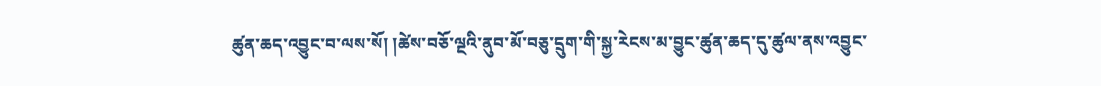ཚུན་ཆད་འབྱུང་བ་ལས་སོ། །ཚེས་བཅོ་ལྔའི་ནུབ་མོ་བཅུ་དྲུག་གི་སྐྱ་རེངས་མ་བྱུང་ཚུན་ཆད་དུ་ཚུལ་ནས་འབྱུང་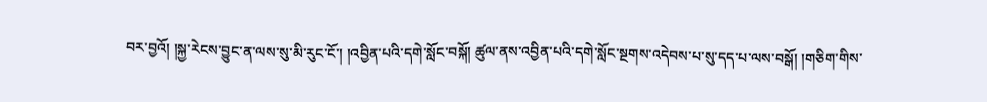བར་བྱའོ། །སྐྱ་རེངས་བྱུང་ན་ལས་སུ་མི་རུང་ངོ་། །འབྱིན་པའི་དགེ་སློང་བསྐོ། ཚུལ་ནས་འབྱིན་པའི་དགེ་སློང་སྔགས་འདེབས་པ་སུ་དད་པ་ལས་བསྒོ། །གཅིག་གིས་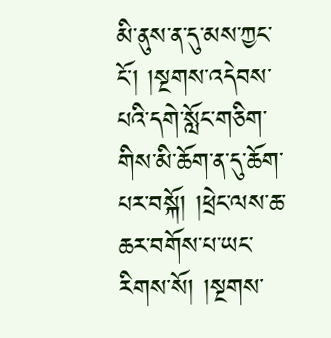མི་ནུས་ན་དུ་མས་ཀྱང་ངོ་། །སྔགས་འདེབས་པའི་དགེ་སློང་གཅིག་གིས་མི་ཆོག་ན་དུ་ཆོག་པར་བསྐོ། །ཕྲེང་ལས་ཆ་ཆར་བགོས་པ་ཡང་རིགས་སོ། །སྔགས་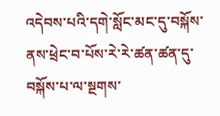འདེབས་པའི་དགེ་སློང་མང་དུ་བསྐོས་ནས་ཕྲེང་བ་པོས་རེ་རེ་ཚན་ཚན་དུ་བསྐོས་པ་ལ་སྔགས་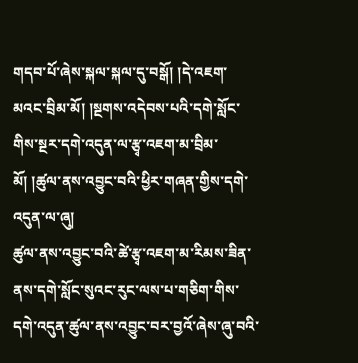གདབ་པོ་ཞེས་སྐལ་སྐལ་དུ་བསྒོ། །དེ་འཇག་མའང་བྲིམ་མོ། །སྔགས་འདེབས་པའི་དགེ་སློང་གིས་སྔར་དགེ་འདུན་ལ་རྩྭ་འཇག་མ་བྲིམ་མོ། །ཚུལ་ནས་འབྱུང་བའི་ཕྱིར་གཞན་གྱིས་དགེ་འདུན་ལ་ཞུ།
ཚུལ་ནས་འབྱུང་བའི་ཚེ་རྩྭ་འཇག་མ་རིམས་ཟིན་ནས་དགེ་སློང་སུའང་རུང་ལས་པ་གཅིག་གིས་དགེ་འདུན་ཚུལ་ནས་འབྱུང་བར་བྱའོ་ཞེས་ཞུ་བའི་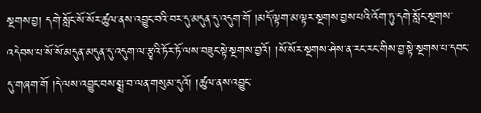སྔགས་བྱ། དགེ་སློང་སོ་སོར་ཚུལ་ནས་འབྱུང་བའི་བར་དུ་མདུན་དུ་འདུག་གོ །མདོ་ལྟག་མ་ལྟར་སྔགས་བྱས་པའི་འོག་ཏུ་དགེ་སློང་སྔགས་འདེབས་པ་སོ་སོ་མདུན་མདུན་དུ་འདུག་ལ་རྩྭའི་ཏོར་ཏོ་ལས་བཟུང་སྟེ་སྔགས་བྱའོ། །སོ་སོར་སྔགས་ཤེས་ན་རང་རང་གིས་བྱ་སྟེ་སྔགས་པ་དབང་དུ་གཞག་གོ །དེ་ལས་འབྱུང་བས་སྨྲ་བ་ལན་གསུམ་དུའོ། །ཚུལ་ནས་འབྱུང་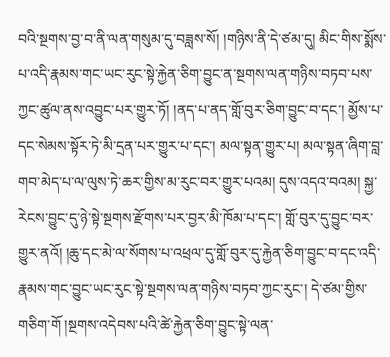བའི་སྔགས་བྱ་བ་ནི་ལན་གསུམ་དུ་བཟླས་སོ། །གཉིས་ནི་དེ་ཙམ་དུ། མིང་གིས་སྨོས་པ་འདི་རྣམས་གང་ཡང་རུང་སྟེ་རྐྱེན་ཅིག་བྱུང་ན་སྔགས་ལན་གཉིས་བཏབ་པས་ཀྱང་ཚུལ་ནས་འབྱུང་པར་གྱུར་ཏོ། །ནད་པ་ནད་གློ་བུར་ཅིག་བྱུང་བ་དང་། མྱོས་པ་དང་སེམས་སྟོར་ཏེ་མི་དྲན་པར་གྱུར་པ་དང་། མལ་སྟན་གྱུར་པ། མལ་སྟན་ཞིག་བླ་གབ་མེད་པ་ལ་ལུས་ཏེ་ཆར་གྱིས་མ་རུང་བར་གྱུར་པའམ། དུས་འདའ་བའམ། སྐྱ་རེངས་བྱུང་དུ་ཉེ་སྟེ་སྔགས་རྫོགས་པར་བྱར་མི་ཁོམ་པ་དང་། གློ་བུར་དུ་བྱུང་བར་གྱུར་ནའོ། །ཆུ་དང་མེ་ལ་སོགས་པ་འཕྲལ་དུ་གློ་བུར་དུ་རྐྱེན་ཅིག་བྱུང་བ་དང་འདི་རྣམས་གང་བྱུང་ཡང་རུང་སྟེ་སྔགས་ལན་གཉིས་བཏབ་ཀྱང་རུང་། དེ་ཙམ་གྱིས་གཅིག་གོ །སྔགས་འདེབས་པའི་ཚེ་རྐྱེན་ཅིག་བྱུང་སྟེ་ལན་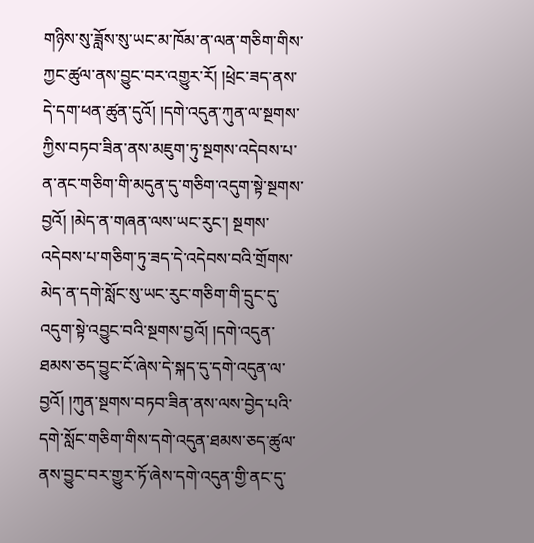གཉིས་སུ་ཟློས་སུ་ཡང་མ་ཁོམ་ན་ལན་གཅིག་གིས་ཀྱང་ཚུལ་ནས་བྱུང་བར་འགྱུར་རོ། །ཕྲེང་ཟད་ནས་དེ་དག་ཕན་ཚུན་དུའོ། །དགེ་འདུན་ཀུན་ལ་སྔགས་ཀྱིས་བཏབ་ཟིན་ནས་མཇུག་ཏུ་སྔགས་འདེབས་པ་ན་ནང་གཅིག་གི་མདུན་དུ་གཅིག་འདུག་སྟེ་སྔགས་བྱའོ། །མེད་ན་གཞན་ལས་ཡང་རུང་། སྔགས་འདེབས་པ་གཅིག་ཏུ་ཟད་དེ་འདེབས་བའི་གྲོགས་མེད་ན་དགེ་སློང་སུ་ཡང་རུང་གཅིག་གི་དྲུང་དུ་འདུག་སྟེ་འབྱུང་བའི་སྔགས་བྱའོ། །དགེ་འདུན་ཐམས་ཅད་བྱུང་ངོ་ཞེས་དེ་སྐད་དུ་དགེ་འདུན་ལ་བྱའོ། །ཀུན་སྔགས་བཏབ་ཟིན་ནས་ལས་བྱེད་པའི་དགེ་སློང་གཅིག་གིས་དགེ་འདུན་ཐམས་ཅད་ཚུལ་ནས་བྱུང་བར་གྱུར་ཏོ་ཞེས་དགེ་འདུན་གྱི་ནང་དུ་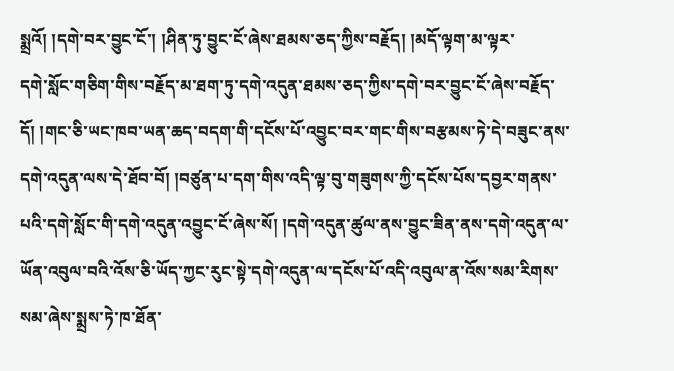སྨྲའོ། །དགེ་བར་བྱུང་ངོ་། །ཤིན་ཏུ་བྱུང་ངོ་ཞེས་ཐམས་ཅད་ཀྱིས་བརྗོད། །མདོ་ལྟག་མ་ལྟར་
དགེ་སློང་གཅིག་གིས་བརྗོད་མ་ཐག་ཏུ་དགེ་འདུན་ཐམས་ཅད་ཀྱིས་དགེ་བར་བྱུང་ངོ་ཞེས་བརྗོད་དོ། །གང་ཅི་ཡང་ཁབ་ཡན་ཆད་བདག་གི་དངོས་པོ་འབྱུང་བར་གང་གིས་བརྩམས་ཏེ་དེ་བཟུང་ནས་དགེ་འདུན་ལས་དེ་ཐོབ་བོ། །བཙུན་པ་དག་གིས་འདི་ལྟ་བུ་གཟུགས་ཀྱི་དངོས་པོས་དབྱར་གནས་པའི་དགེ་སློང་གི་དགེ་འདུན་འབྱུང་ངོ་ཞེས་སོ། །དགེ་འདུན་ཚུལ་ནས་བྱུང་ཟིན་ནས་དགེ་འདུན་ལ་ཡོན་འབུལ་བའི་འོས་ཅི་ཡོད་ཀྱང་རུང་སྟེ་དགེ་འདུན་ལ་དངོས་པོ་འདི་འབུལ་ན་འོས་སམ་རིགས་སམ་ཞེས་སྨྲས་ཏེ་ཁ་ཐོན་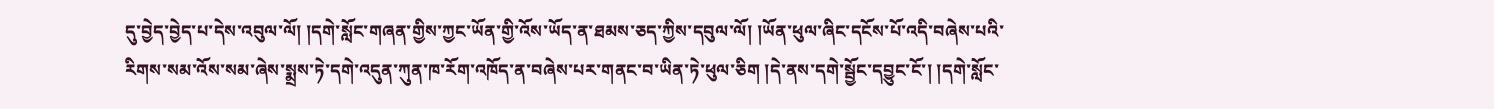དུ་བྱེད་བྱེད་པ་དེས་འབུལ་ལོ། །དགེ་སློང་གཞན་གྱིས་ཀྱང་ཡོན་གྱི་འོས་ཡོད་ན་ཐམས་ཅད་ཀྱིས་དབུལ་ལོ། །ཡོན་ཕུལ་ཞིང་དངོས་པོ་འདི་བཞེས་པའི་རིགས་སམ་འོས་སམ་ཞེས་སྨྲས་ཏེ་དགེ་འདུན་ཀུན་ཁ་རོག་འཁོད་ན་བཞེས་པར་གནང་བ་ཡིན་ཏེ་ཕུལ་ཅིག །དེ་ནས་དགེ་སྦྱོང་དབྱུང་ངོ་། །དགེ་སློང་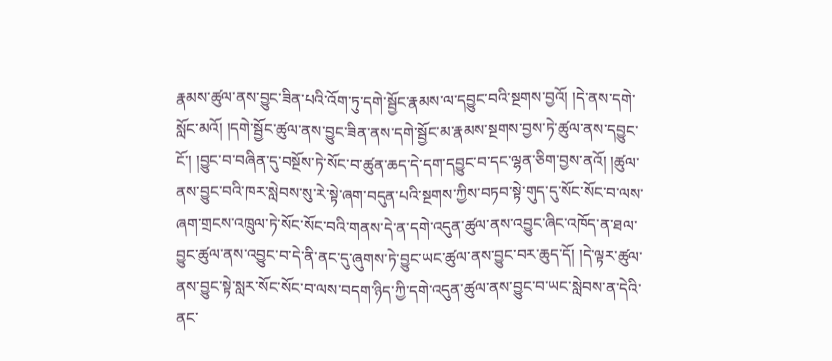རྣམས་ཚུལ་ནས་བྱུང་ཟིན་པའི་འོག་ཏུ་དགེ་སྦྱོང་རྣམས་ལ་དབྱུང་བའི་སྔགས་བྱའོ། །དེ་ནས་དགེ་སློང་མའོ། །དགེ་སྦྱོང་ཚུལ་ནས་བྱུང་ཟིན་ནས་དགེ་སྦྱོང་མ་རྣམས་སྔགས་བྱས་ཏེ་ཚུལ་ནས་དབྱུང་ངོ་། །བྱུང་བ་བཞིན་དུ་བསྔོས་ཏེ་སོང་བ་ཚུན་ཆད་དེ་དག་དབྱུང་བ་དང་ལྷན་ཅིག་བྱས་ནའོ། །ཚུལ་ནས་བྱུང་བའི་ཁར་སླེབས་སུ་རེ་སྟེ་ཞག་བདུན་པའི་སྔགས་ཀྱིས་བཏབ་སྟེ་གུད་དུ་སོང་སོང་བ་ལས་ཞག་གྲངས་འཁྲུལ་ཏེ་སོང་སོང་བའི་གནས་དེ་ན་དགེ་འདུན་ཚུལ་ནས་འབྱུང་ཞིང་འཁོད་ན་ཐལ་བྱུང་ཚུལ་ནས་འབྱུང་བ་དེ་ནི་ནང་དུ་ཞུགས་ཏེ་བྱུང་ཡང་ཚུལ་ནས་བྱུང་བར་ཆུད་དོ། །དེ་ལྟར་ཚུལ་ནས་བྱུང་སྟེ་སླར་སོང་སོང་བ་ལས་བདག་ཉིད་ཀྱི་དགེ་འདུན་ཚུལ་ནས་བྱུང་བ་ཡང་སླེབས་ན་དེའི་ནང་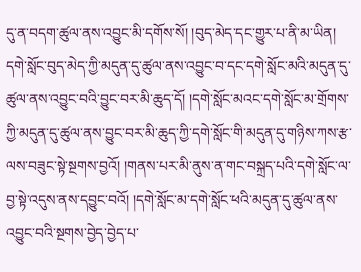དུ་ན་བདག་ཚུལ་ནས་འབྱུང་མི་དགོས་སོ། །བུད་མེད་དང་གྱུར་པ་ནི་མ་ཡིན། དགེ་སློང་བུད་མེད་ཀྱི་མདུན་དུ་ཚུལ་ནས་འབྱུང་བ་དང་དགེ་སློང་མའི་མདུན་དུ་ཚུལ་ནས་འབྱུང་བའི་བྱུང་བར་མི་ཆུད་དོ། །དགེ་སློང་མའང་དགེ་སློང་མ་གྲོགས་ཀྱི་མདུན་དུ་ཚུལ་ནས་བྱུང་བར་མི་ཆུད་ཀྱི་དགེ་སློང་གི་མདུན་དུ་གཉིས་ཀས་རྩ་ལས་བཟུང་སྟེ་སྔགས་བྱའོ། །གནས་པར་མི་ནུས་ན་གང་བསྐྲད་པའི་དགེ་སློང་ལ་བྱ་སྟེ་འདུས་ནས་དབྱུང་བའོ། །དགེ་སློང་མ་དགེ་སློང་ཕའི་མདུན་དུ་ཚུལ་ནས་འབྱུང་བའི་སྔགས་བྱེད་བྱེད་པ་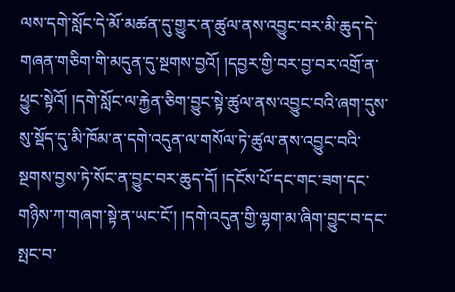ལས་དགེ་སློང་དེ་མོ་མཚན་དུ་གྱུར་ན་ཚུལ་ནས་འབྱུང་བར་མི་ཆུད་དེ་གཞན་གཅིག་གི་མདུན་དུ་སྔགས་བྱའོ། །དབྱར་གྱི་བར་བྱ་བར་འགྲོ་ན་ཕྱུང་སྟེའོ། །དགེ་སློང་ལ་རྐྱེན་ཅིག་བྱུང་སྟེ་ཚུལ་ནས་འབྱུང་བའི་ཞག་དུས་སུ་སྡོད་དུ་མི་ཁོམ་ན་དགེ་འདུན་ལ་གསོལ་ཏེ་ཚུལ་ནས་འབྱུང་བའི་སྔགས་བྱས་ཏེ་སོང་ན་བྱུང་བར་ཆུད་དོ། །དངོས་པོ་དང་གང་ཟག་དང་གཉིས་ཀ་གཞག་སྟེ་ན་ཡང་ངོ་། །དགེ་འདུན་གྱི་ལྷག་མ་ཞིག་བྱུང་བ་དང་སྤང་བ་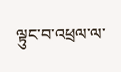ལྟུང་བ་འཕྲལ་ལ་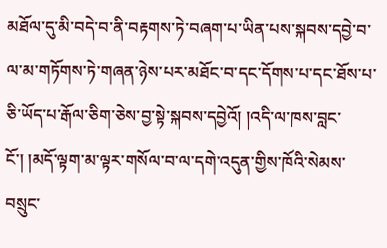མཐོལ་དུ་མི་བདེ་བ་ནི་བརྟགས་ཏེ་བཞག་པ་ཡིན་པས་སྐབས་དབྱེ་བ་ལ་མ་གཏོགས་ཏེ་གཞན་ཉེས་པར་མཐོང་བ་དང་དོགས་པ་དང་ཐོས་པ་ཅི་ཡོད་པ་རྒོལ་ཅིག་ཅེས་བྱ་སྟེ་སྐབས་དབྱེའོ། །འདི་ལ་ཁས་བླང་ངོ་། །མདོ་ལྟག་མ་ལྟར་གསོལ་བ་ལ་དགེ་འདུན་གྱིས་ཁོའི་སེམས་བསྲུང་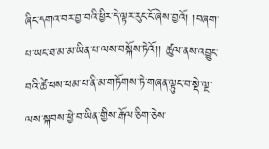ཞིང་དགའ་བར་བྱ་བའི་ཕྱིར་དེ་ལྟར་རུང་ངོ་ཞེས་བྱའོ། །བཞག་པ་ཡང་ཐ་མ་མ་ཡིན་པ་ལས་བསྐོས་ཏེའོ།། ཚུལ་ནས་འབྱུང་བའི་ཚེ་ཕས་ཕམ་པ་ནི་མ་གཏོགས་ཏེ་གཞན་ལྟུང་བ་སྡེ་ལྔ་ལས་སྐབས་ཕྱེ་བ་ཡིན་གྱིས་རྒོལ་ཅིག་ཅེས་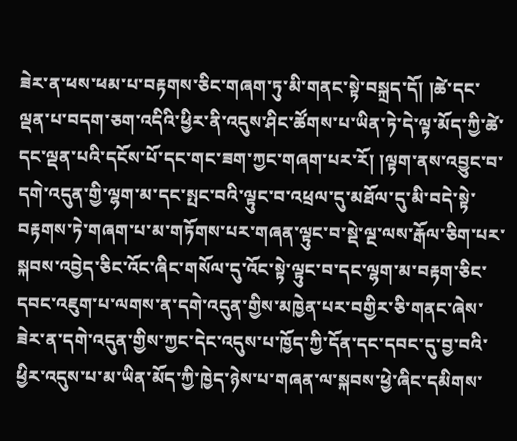ཟེར་ན་ཕས་ཕམ་པ་བརྟགས་ཅིང་གཞག་ཏུ་མི་གནང་སྟེ་བསྐྲད་དོ། །ཚེ་དང་ལྡན་པ་བདག་ཅག་འདིའི་ཕྱིར་ནི་འདུས་ཤིང་ཚོགས་པ་ཡིན་ཏེ་དེ་ལྟ་མོད་ཀྱི་ཚེ་དང་ལྡན་པའི་དངོས་པོ་དང་གང་ཟག་ཀྱང་གཞག་པར་རོ། །ལྟག་ནས་འབྱུང་བ་དགེ་འདུན་གྱི་ལྷག་མ་དང་སྤང་བའི་ལྟུང་བ་འཕྲལ་དུ་མཐོལ་དུ་མི་བདེ་སྟེ་བརྟགས་ཏེ་གཞག་པ་མ་གཏོགས་པར་གཞན་ལྟུང་བ་སྡེ་ལྔ་ལས་རྒོལ་ཅིག་པར་སྐབས་འབྱེད་ཅིང་འོང་ཞིང་གསོལ་དུ་འོང་སྟེ་ལྟུང་བ་དང་ལྷག་མ་བརྟག་ཅིང་དབང་འཇུག་པ་ལགས་ན་དགེ་འདུན་གྱིས་མཁྱེན་པར་བགྱིར་ཅི་གནང་ཞེས་ཟེར་ན་དགེ་འདུན་གྱིས་ཀྱང་དེང་འདུས་པ་ཁྱོད་ཀྱི་དོན་དང་དབང་དུ་བྱ་བའི་ཕྱིར་འདུས་པ་མ་ཡིན་མོད་ཀྱི་ཁྱེད་ཉེས་པ་གཞན་ལ་སྐབས་ཕྱེ་ཞིང་དམིགས་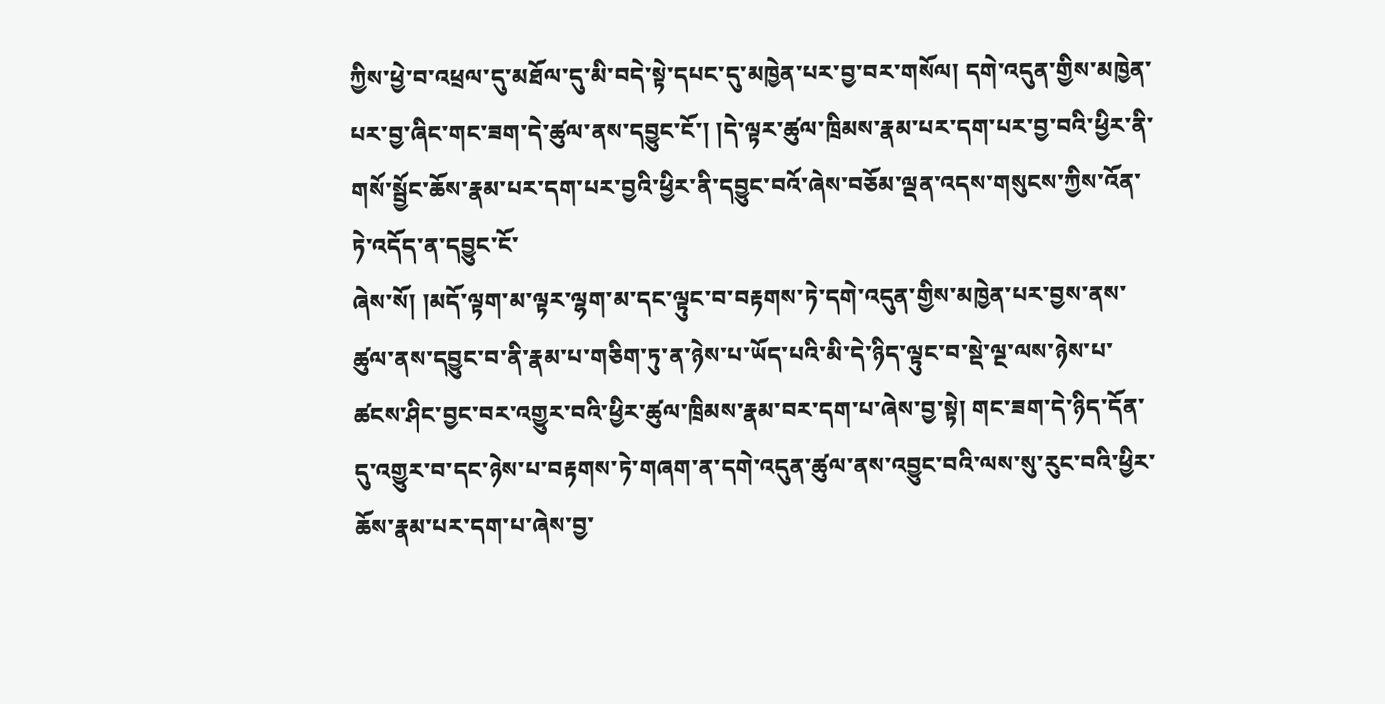ཀྱིས་ཕྱེ་བ་འཕྲལ་དུ་མཐོལ་དུ་མི་བདེ་སྟེ་དཔང་དུ་མཁྱེན་པར་བྱ་བར་གསོལ། དགེ་འདུན་གྱིས་མཁྱེན་པར་བྱ་ཞིང་གང་ཟག་དེ་ཚུལ་ནས་དབྱུང་ངོ་། །དེ་ལྟར་ཚུལ་ཁྲིམས་རྣམ་པར་དག་པར་བྱ་བའི་ཕྱིར་ནི་གསོ་སྦྱོང་ཆོས་རྣམ་པར་དག་པར་བྱའི་ཕྱིར་ནི་དབྱུང་བའོ་ཞེས་བཅོམ་ལྡན་འདས་གསུངས་ཀྱིས་འོན་ཏེ་འདོད་ན་དབྱུང་ངོ་
ཞེས་སོ། །མདོ་ལྟག་མ་ལྟར་ལྷག་མ་དང་ལྟུང་བ་བརྟགས་ཏེ་དགེ་འདུན་གྱིས་མཁྱེན་པར་བྱས་ནས་ཚུལ་ནས་དབྱུང་བ་ནི་རྣམ་པ་གཅིག་ཏུ་ན་ཉེས་པ་ཡོད་པའི་མི་དེ་ཉིད་ལྟུང་བ་སྡེ་ལྔ་ལས་ཉེས་པ་ཚངས་ཤིང་བྱང་བར་འགྱུར་བའི་ཕྱིར་ཚུལ་ཁྲིམས་རྣམ་བར་དག་པ་ཞེས་བྱ་སྟེ། གང་ཟག་དེ་ཉིད་དོན་དུ་འགྱུར་བ་དང་ཉེས་པ་བརྟགས་ཏེ་གཞག་ན་དགེ་འདུན་ཚུལ་ནས་འབྱུང་བའི་ལས་སུ་རུང་བའི་ཕྱིར་ཆོས་རྣམ་པར་དག་པ་ཞེས་བྱ་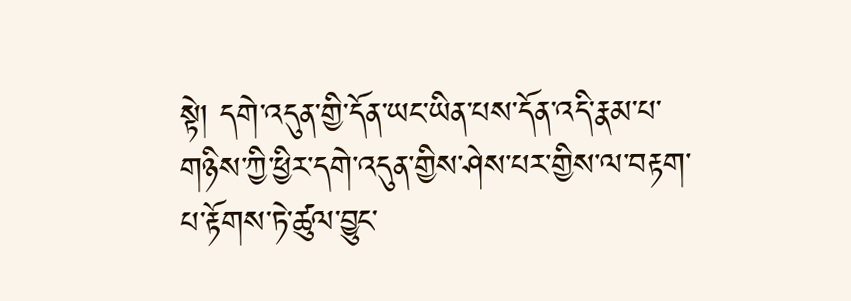སྟེ། དགེ་འདུན་གྱི་དོན་ཡང་ཡིན་པས་དོན་འདི་རྣམ་པ་གཉིས་ཀྱི་ཕྱིར་དགེ་འདུན་གྱིས་ཤེས་པར་གྱིས་ལ་བརྟག་པ་རྟོགས་ཏེ་ཚུལ་བྱུང་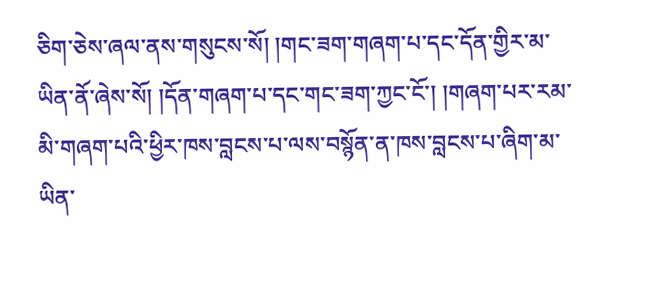ཅིག་ཅེས་ཞལ་ནས་གསུངས་སོ། །གང་ཟག་གཞག་པ་དང་དོན་གྱིར་མ་ཡིན་ནོ་ཞེས་སོ། །དོན་གཞག་པ་དང་གང་ཟག་ཀྱང་ངོ་། །གཞག་པར་རམ་མི་གཞག་པའི་ཕྱིར་ཁས་བླངས་པ་ལས་བསྙོན་ན་ཁས་བླངས་པ་ཞིག་མ་ཡིན་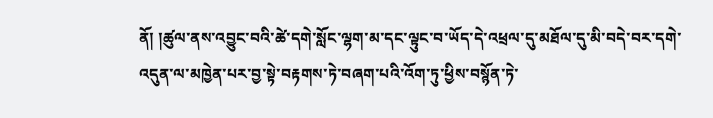ནོ། །ཚུལ་ནས་འབྱུང་བའི་ཚེ་དགེ་སློང་ལྷག་མ་དང་ལྟུང་བ་ཡོད་དེ་འཕྲལ་དུ་མཐོལ་དུ་མི་བདེ་བར་དགེ་འདུན་ལ་མཁྱེན་པར་བྱ་སྟེ་བརྟགས་ཏེ་བཞག་པའི་འོག་ཏུ་ཕྱིས་བསྙོན་ཏེ་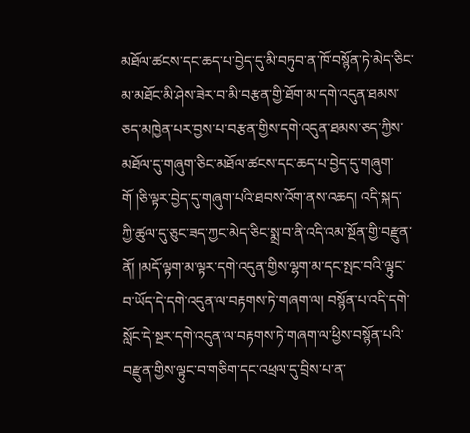མཐོལ་ཚངས་དང་ཆད་པ་བྱེད་དུ་མི་བཏུབ་ན་ཁོ་བསྙོན་ཏེ་མེད་ཅིང་མ་མཐོང་མི་ཤེས་ཟེར་བ་མི་བརྩན་གྱི་ཐོག་མ་དགེ་འདུན་ཐམས་ཅད་མཁྱེན་པར་བྱས་པ་བརྩན་གྱིས་དགེ་འདུན་ཐམས་ཅད་ཀྱིས་མཐོལ་དུ་གཞུག་ཅིང་མཐོལ་ཚངས་དང་ཆད་པ་བྱེད་དུ་གཞུག་གོ །ཅི་ལྟར་བྱེད་དུ་གཞུག་པའི་ཐབས་འོག་ནས་འཆད། འདི་སྐད་ཀྱི་ཚུལ་དུ་ཅུང་ཟད་ཀྱང་མེད་ཅིང་སྨྲ་བ་ནི་འདི་འམ་སྔོན་གྱི་བརྫུན་ནོ། །མདོ་ལྟག་མ་ལྟར་དགེ་འདུན་གྱིས་ལྷག་མ་དང་སྤང་བའི་ལྟུང་བ་ཡོད་དེ་དགེ་འདུན་ལ་བརྟགས་ཏེ་གཞག་ལ། བསྙོན་པ་འདི་དགེ་སློང་དེ་སྔར་དགེ་འདུན་ལ་བརྟགས་ཏེ་གཞག་ལ་ཕྱིས་བསྙོན་པའི་བརྫུན་གྱིས་ལྟུང་བ་གཅིག་དང་འཕྲལ་དུ་བྲིས་པ་ན་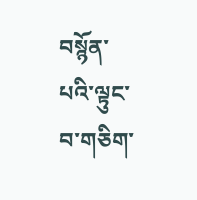བསྙོན་པའི་ལྟུང་བ་གཅིག་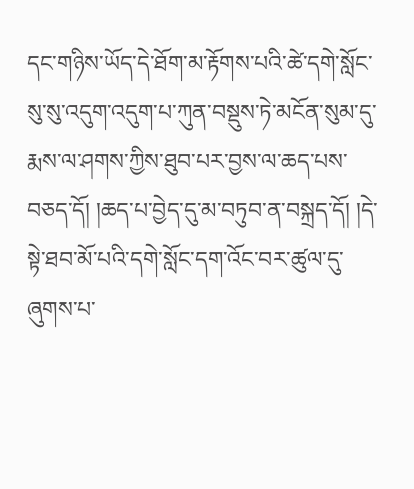དང་གཉིས་ཡོད་དེ་ཐོག་མ་རྟོགས་པའི་ཚེ་དགེ་སློང་སུ་སུ་འདུག་འདུག་པ་ཀུན་བསྡུས་ཏེ་མངོན་སུམ་དུ་རྨས་ལ་ཤགས་ཀྱིས་ཐུབ་པར་བྱས་ལ་ཆད་པས་བཅད་དོ། །ཆད་པ་བྱེད་དུ་མ་བཏུབ་ན་བསྐྲད་དོ། །དེ་སྟེ་ཐབ་མོ་པའི་དགེ་སློང་དག་འོང་བར་ཚུལ་དུ་ཞུགས་པ་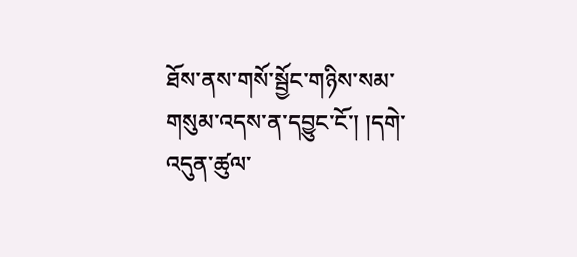ཐོས་ནས་གསོ་སྦྱོང་གཉིས་སམ་གསུམ་འདས་ན་དབྱུང་ངོ་། །དགེ་འདུན་ཚུལ་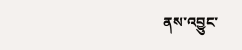ནས་འབྱུང་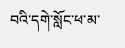བའི་དགེ་སློང་ཕ་མ་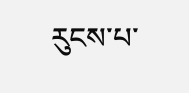རུངས་པ་